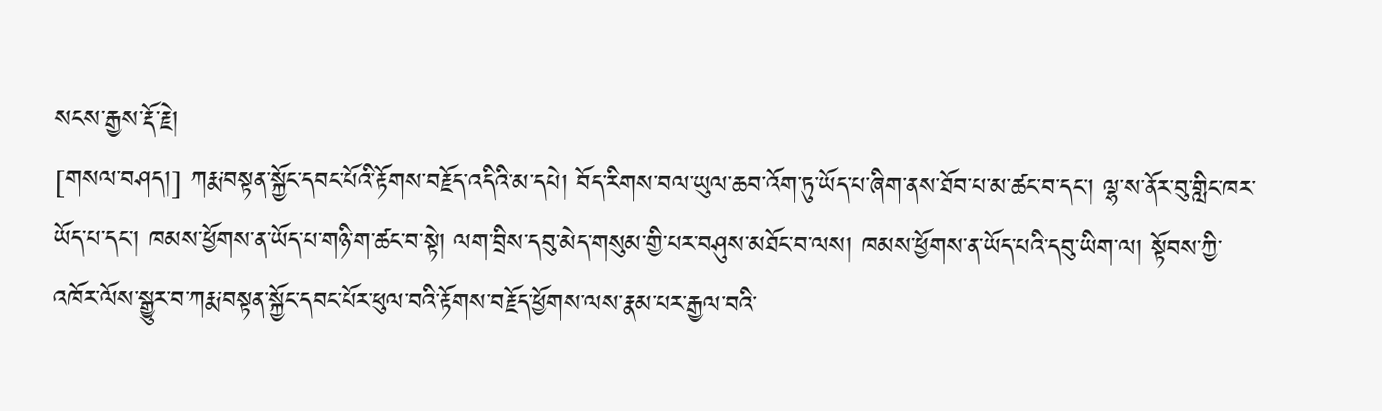སངས་རྒྱས་རྡོ་རྗེ།
[གསལ་བཤད།] ཀརྨ་བསྟན་སྐྱོང་དབང་པོའི་རྟོགས་བརྗོད་འདིའི་མ་དཔེ། བོད་རིགས་བལ་ཡུལ་ཆབ་འོག་ཏུ་ཡོད་པ་ཞིག་ནས་ཐོབ་པ་མ་ཚང་བ་དང་། ལྷ་ས་ནོར་བུ་གླིང་ཁར་ཡོད་པ་དང་། ཁམས་ཕྱོགས་ན་ཡོད་པ་གཉི་ག་ཚང་བ་སྟེ། ལག་བྲིས་དབུ་མེད་གསུམ་གྱི་པར་བཤུས་མཐོང་བ་ལས། ཁམས་ཕྱོགས་ན་ཡོད་པའི་དབུ་ཡིག་ལ། སྟོབས་ཀྱི་འཁོར་ལོས་སྒྱུར་བ་ཀརྨ་བསྟན་སྐྱོང་དབང་པོར་ཕུལ་བའི་རྟོགས་བརྗོད་ཕྱོགས་ལས་རྣམ་པར་རྒྱལ་བའི་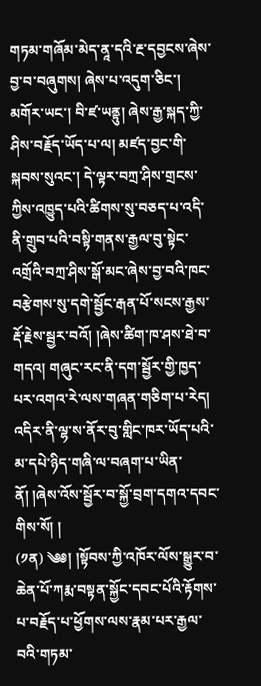གཏམ་གཞོམ་མེད་ནཱ་དའི་རྔ་དབྱངས་ཞེས་བྱ་བ་བཞུགས། ཞེས་པ་འདུག་ཅིང་། མགོར་ཡང་། བི་ཛ་ཡནྟུ། ཞེས་རྒྱ་སྐད་ཀྱི་ཤིས་བརྗོད་ཡོད་པ་ལ། མཛད་བྱང་གི་སྐབས་སུའང་། དེ་ལྟར་བཀྲ་ཤིས་གྲངས་ཀྱིས་འཁྱུད་པའི་ཚིགས་སུ་བཅད་པ་འདི་ནི་གྲུབ་པའི་བསྟི་གནས་རྒྱལ་བུ་སྟེང་འགྲོའི་བཀྲ་ཤིས་སྒོ་མང་ཞེས་བྱ་བའི་ཁང་བརྩེགས་སུ་དགེ་སྦྱོང་རྒན་པོ་སངས་རྒྱས་རྡོ་རྗེས་སྦྱར་བའོ། །ཞེས་ཚིག་ཁ་ཤས་ཐེ་བ་གདའ། གཞུང་རང་ནི་དག་སྦྱོར་གྱི་ཁྱད་པར་འགའ་རེ་ལས་གཞན་གཅིག་པ་རེད། འདིར་ནི་ལྷ་ས་ནོར་བུ་གླིང་ཁར་ཡོད་པའི་མ་དཔེ་ཉིད་གཞི་ལ་བཞག་པ་ཡིན་ནོ། །ཞེས་འོས་སྦྱོར་བ་སྐྱོ་བྲག་དགའ་དབང་གིས་སོ། །
(༡ན) ༄༅། །སྟོབས་ཀྱི་འཁོར་ལོས་སྒྱུར་བ་ཆེན་པོ་ཀརྨ་བསྟན་སྐྱོང་དབང་པོའི་རྟོགས་པ་བརྗོད་པ་ཕྱོགས་ལས་རྣམ་པར་རྒྱལ་བའི་གཏམ་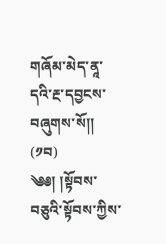གཞོམ་མེད་ནཱ་དའི་རྔ་དབྱངས་བཞུགས་སོ།།
(༡བ) ༄༅། །སྟོབས་བཅུའི་སྟོབས་ཀྱིས་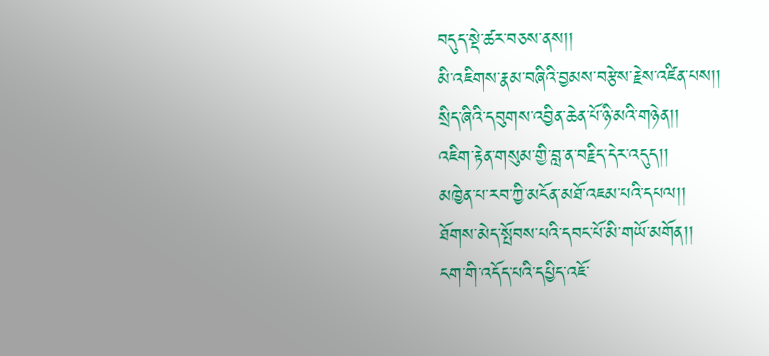བདུད་སྡེ་ཚར་བཅས་ནས།།
མི་འཇིགས་རྣམ་བཞིའི་བྱམས་བརྩེས་རྗེས་འཛིན་པས།།
སྲིད་ཞིའི་དབུགས་འབྱིན་ཆེན་པོ་ཉི་མའི་གཉེན།།
འཇིག་རྟེན་གསུམ་གྱི་བླ་ན་བརྗིད་དེར་འདུད།།
མཁྱེན་པ་རབ་ཀྱི་མངོན་མཐོ་འཇམ་པའི་དཔལ།།
ཐོགས་མེད་སྤོབས་པའི་དབང་པོ་མི་གཡོ་མགོན།།
ངག་གི་འདོད་པའི་དཔྱིད་འཇོ་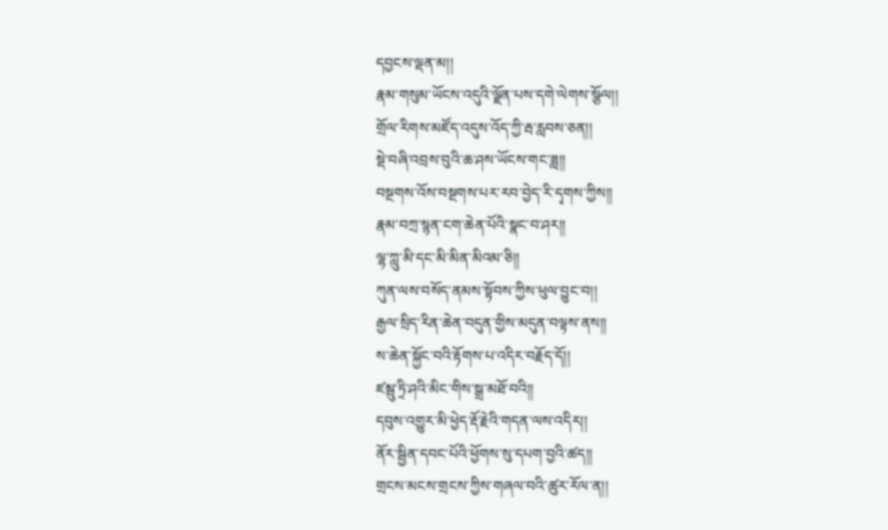དབྱངས་ལྡན་མ།།
རྣམ་གསུམ་ཡོངས་འདུའི་ལྗོན་པས་དགེ་ལེགས་སྩོལ།།
གྲོལ་རིགས་མཛོད་འདུས་འོད་ཀྱི་རྦ་རླབས་ཅན།།
སྡེ་བཞི་འབྲས་བུའི་ཆ་ཤས་ཡོངས་གང་ཟླ།།
བསྔགས་འོས་བསྔགས་པར་རབ་བྱེད་རི་དྭགས་ཀྱིས།།
རྣམ་བཀྲ་སྙན་ངག་ཆེན་པོའི་སྣང་བ་ཤར།།
ལྷ་ཀླུ་མི་དང་མི་མིན་མིའམ་ཅི།།
ཀུན་ལས་བསོད་ནམས་སྟོབས་ཀྱིས་ཕུལ་བྱུང་བ།།
རྒྱལ་སྲིད་རིན་ཆེན་བདུན་གྱིས་མདུན་བལྟས་ནས།།
ས་ཆེན་སྐྱོང་བའི་རྟོགས་པ་འདིར་བརྗོད་དོ།།
ཛམྦུ་ཏྲི་ཤའི་མིང་གིས་སྒྲ་མཐོ་བའི།།
དབུས་འགྱུར་མི་ཕྱེད་རྡོ་རྗེའི་གདན་ལས་འདིར།།
ནོར་སྦྱིན་དབང་པོའི་ཕྱོགས་སུ་དཔག་བྱའི་ཚད།།
གྲངས་མངས་གྲངས་ཀྱིས་གཞལ་བའི་ཚུར་རོལ་ན།།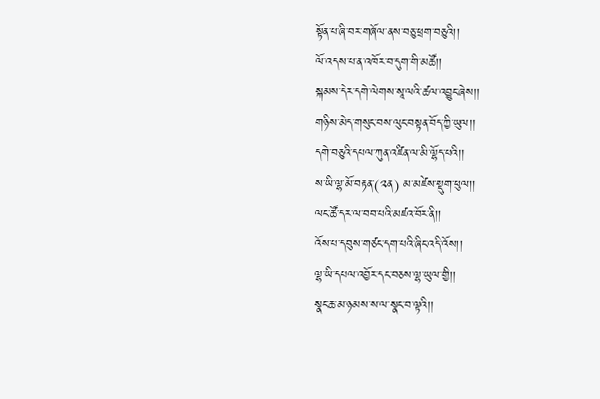སྟོན་པ་ཞི་བར་གཞོལ་ནས་བཅུ་ཕྲག་བཅུའི།།
ལོ་འདས་པ་ན་འཁོར་བ་དུག་གི་མཚོ།།
སྐམས་དེར་དགེ་ལེགས་སཱ་ལའི་ཚལ་འབྱུང་ཞེས།།
གཉིས་མེད་གསུང་བས་ལུང་བསྟན་བོད་ཀྱི་ཡུལ།།
དགེ་བཅུའི་དཔལ་ཀུན་འཛིན་ལ་མི་ལྷོད་པའི།།
ས་ཡི་ལྷ་མོ་བརྟན་(༢ན) མ་མཛེས་སྡུག་ཕུལ།།
ལང་ཚོ་དར་ལ་བབ་པའི་མཛའ་བོར་ནི།།
འོས་པ་དབུས་གཙང་དག་པའི་ཞིང་འདི་འོས།།
ལྷ་ཡི་དཔལ་འབྱོར་དང་བཅས་ལྷ་ཡུལ་གྱི།།
སྣང་ཆ་མ་ཉམས་ས་ལ་སྣང་བ་ལྟའི།།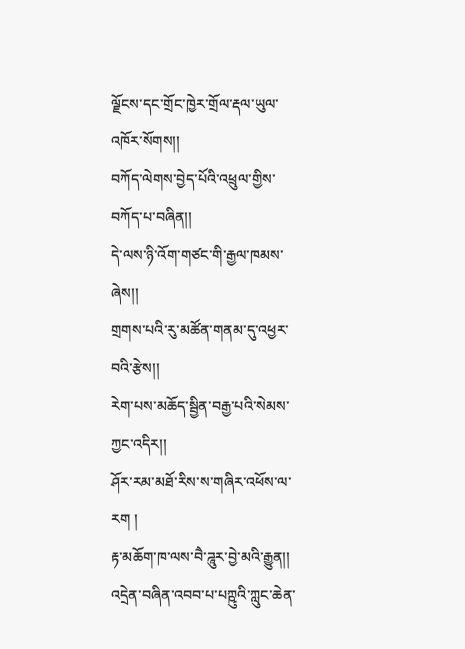ལྗོངས་དང་གྲོང་ཁྱེར་གྲོལ་རྡལ་ཡུལ་འཁོར་སོགས།།
བཀོད་ལེགས་བྱེད་པོའི་འཕྲུལ་གྱིས་བཀོད་པ་བཞིན།།
དེ་ལས་ཉི་འོག་གཙང་གི་རྒྱལ་ཁམས་ཞེས།།
གྲགས་པའི་རུ་མཚོན་གནམ་དུ་འཕྱར་བའི་རྩེས།།
རེག་པས་མཆོད་སྦྱིན་བརྒྱ་པའི་སེམས་ཀྱང་འདིར།།
ཤོར་རམ་མཐོ་རིས་ས་གཞིར་འཕོས་ལ་རག །
རྟ་མཆོག་ཁ་ལས་བཻ་ཌཱུར་བྱེ་མའི་རྒྱུན།།
འདྲེན་བཞིན་འབབ་པ་པཀྵུའི་ཀླུང་ཆེན་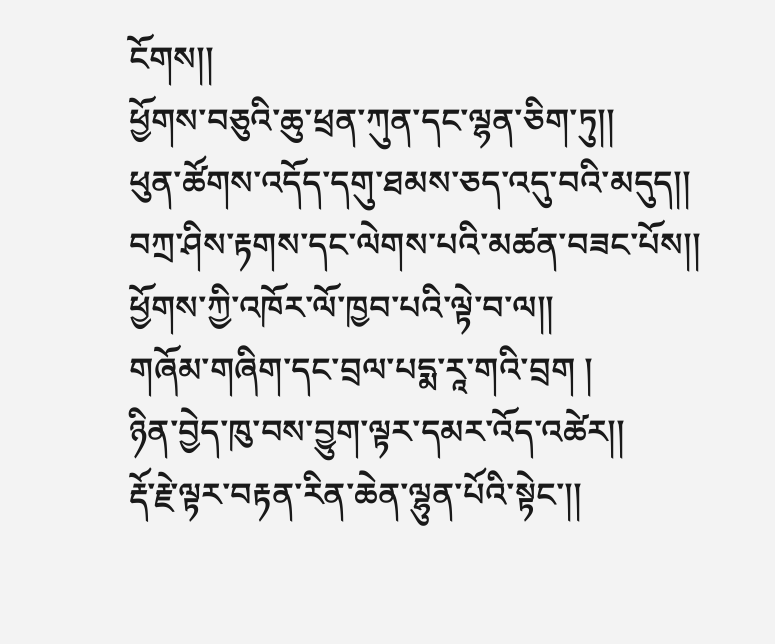ངོགས།།
ཕྱོགས་བཅུའི་ཆུ་ཕྲན་ཀུན་དང་ལྷན་ཅིག་ཏུ།།
ཕུན་ཚོགས་འདོད་དགུ་ཐམས་ཅད་འདུ་བའི་མདུད།།
བཀྲ་ཤིས་རྟགས་དང་ལེགས་པའི་མཚན་བཟང་པོས།།
ཕྱོགས་ཀྱི་འཁོར་ལོ་ཁྱབ་པའི་ལྟེ་བ་ལ།།
གཞོམ་གཞིག་དང་བྲལ་པདྨ་རཱ་གའི་བྲག །
ཉིན་བྱེད་ཁུ་བས་བྱུག་ལྟར་དམར་འོད་འཚེར།།
རྡོ་རྗེ་ལྟར་བརྟན་རིན་ཆེན་ལྷུན་པོའི་སྟེང་།།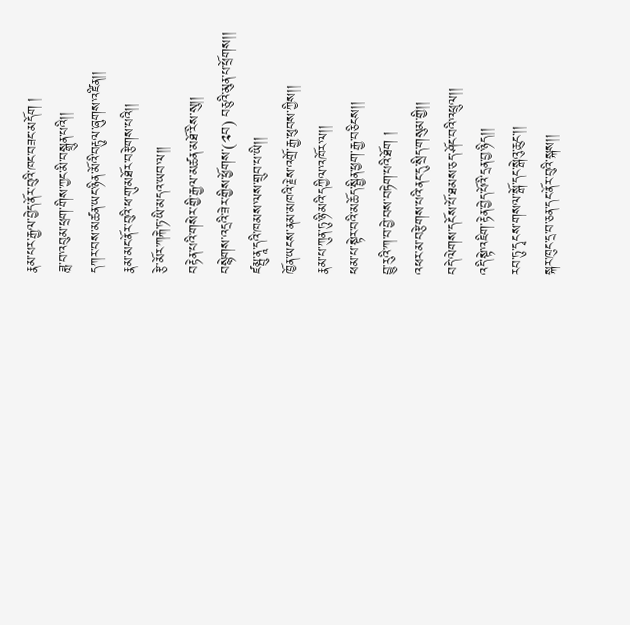རྣམ་པར་རྒྱལ་བྱེད་ནོར་བུའི་ཁང་བཟང་མདོག །
ཟླ་བ་འབུམ་ཕྲག་གིས་ཀྱང་མི་བསྒྲུན་པའི།།
དཀར་བས་མཚན་ཡང་ཉིན་མོའི་བརྟུལ་ཞུགས་འཛིན།།
རྣམ་མང་ནོར་བུའི་ཕ་གུ་མཐོར་བརྩེགས་པའི།།
རྩེ་མོར་ཀརྐེ་ཏ་ཡི་མདའ་ཡབ་ལ།།
བརྟེན་པའི་གསེར་གྱི་རྒྱལ་མཚན་མཐོ་རིས་སུ།།
བསྙེགས་འདྲའི་ཟེར་གྱིས་ཕྱོགས་(༢བ) བཅུའི་མུན་པ་ཕྲོགས།།
ཛམྦུ་ནཱ་དའི་ཁམས་ལས་གྲུབ་པ་ཡི།།
ཁྱོན་ཡངས་ནམ་མཁའི་རྗེས་འགྲོ་རྒྱ་ཕུབས་ཀྱིས།།
རྣམ་པ་ཀུན་ཏུ་ཉི་མའི་དཀྱིལ་འཁོར་ལ།།
ཕམ་པ་སྟེར་བའི་མཆོད་སྦྱིན་ཕྱག་རྒྱ་བཅིངས།།
བྱུ་རུའི་ཀ་བ་བྱེ་བས་བཏེག་པའི་ཐོག །
འཕར་མ་བརྩེགས་པའི་ནང་དུ་སྲིད་གསུམ་གྱི།།
བདེ་ལེགས་དངོས་པོ་ཐམས་ཅད་ཤོང་བའི་འཕྲུལ།།
འདི་སྟེ་འཇིག་རྟེན་བྱེད་པོའི་དྲན་བྱ་ཉིད།།
རབ་ཏུ་དྭངས་གསལ་སྒོ་དང་སྒེའུ་ཆུང་།།
སྐར་ཁུང་དྲ་བ་ཅན་དང་ནོར་བུའི་སྐས།།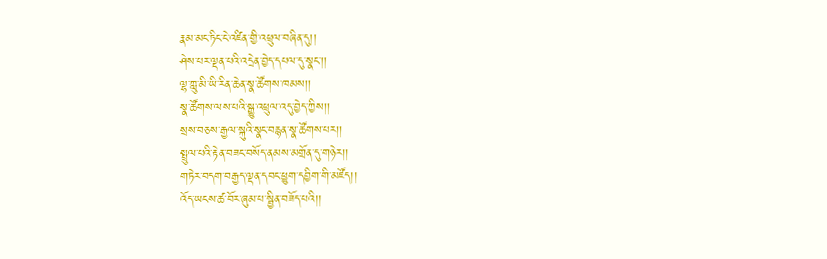རྣམ་མང་ཏིང་ངེ་འཛིན་གྱི་འཕྲུལ་བཞིན་དུ།།
ཤེས་པར་ལྡན་པའི་འདྲེན་བྱེད་དཔལ་དུ་སྣང་།།
ལྷ་ཀླུ་མི་ཡི་རིན་ཆེན་སྣ་ཚོགས་ཁམས།།
སྣ་ཚོགས་ལས་པའི་སྒྱུ་འཕྲུལ་འདུ་བྱེད་ཀྱིས།།
སྲས་བཅས་རྒྱལ་སྐུའི་སྣང་བརྙན་སྣ་ཚོགས་པར།།
སྤྲུལ་པའི་རྟེན་བཟང་བསོད་ནམས་མགྲོན་དུ་གཉེར།།
གཏེར་བདག་བརྒྱད་ལྡན་དབང་ཕྱུག་དབྱིག་གི་མཛོད།།
འོད་ཡངས་ཚ་བོར་ཞུམ་པ་སྦྱིན་བཟོད་པའི།།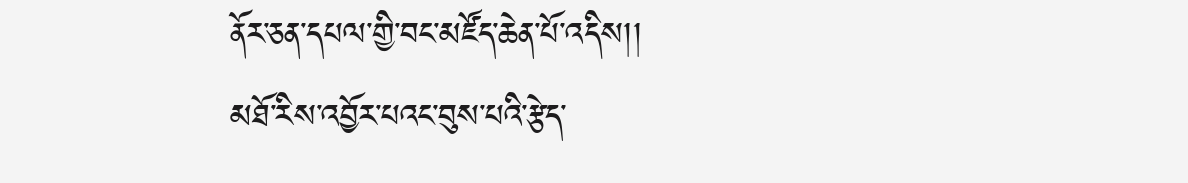ནོར་ཅན་དཔལ་གྱི་བང་མཛོད་ཆེན་པོ་འདིས།།
མཐོ་རིས་འབྱོར་པའང་བུས་པའི་རྩེད་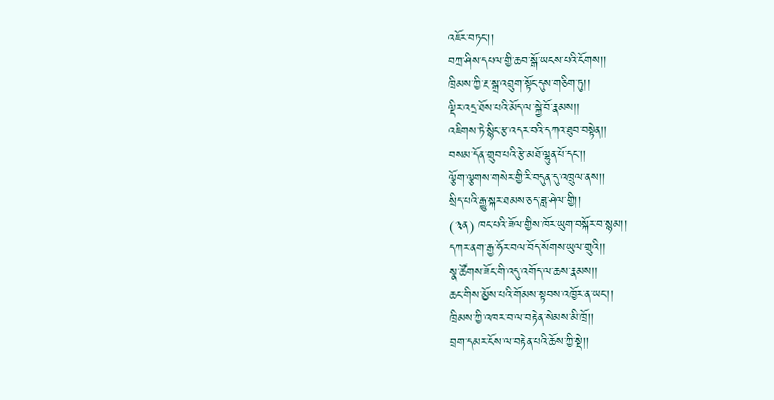འཇོར་བཏང་།།
བཀྲ་ཤིས་དཔལ་གྱི་ཆབ་སྒོ་ཡངས་པའི་ངོགས།།
ཁྲིམས་ཀྱི་རྔ་སྒྲ་འབྲུག་སྟོང་དུས་གཅིག་ཏུ།།
ལྡིར་འདྲ་ཐོས་པའི་མོད་ལ་སྐྱེ་བོ་རྣམས།།
འཇིགས་ཏེ་སྙིང་རྩ་འདར་བའི་དཀའ་ཐུབ་བསྟེན།།
བསམ་དོན་གྲུབ་པའི་རྩེ་མཐོ་ལྷུན་པོ་དང་།།
ལྕོག་ལྕགས་གསེར་གྱི་རི་བདུན་དུ་འཁྲུལ་ནས།།
སྲིད་པའི་རྒྱུ་སྐར་ཐམས་ཅད་ཟླ་ཤེལ་གྱི།།
(༣ན) ཁང་པའི་ཟོལ་གྱིས་ཁོར་ཡུག་བསྐོར་བ་སྙམ།།
དཀར་ནག་རྒྱ་ཧོར་བལ་བོད་སོགས་ཡུལ་གྲུའི།།
སྣ་ཚོགས་ཟོང་གི་འདུ་འགོད་ལ་ཆས་རྣམས།།
ཆང་གིས་མྱོས་པའི་གོམས་སྟབས་འཁྱོར་ན་ཡང་།།
ཁྲིམས་ཀྱི་འཁར་བ་ལ་བརྟེན་སེམས་མི་ཁྲོ།།
བྲག་དམར་ངོས་ལ་བརྟེན་པའི་ཆོས་ཀྱི་སྡེ།།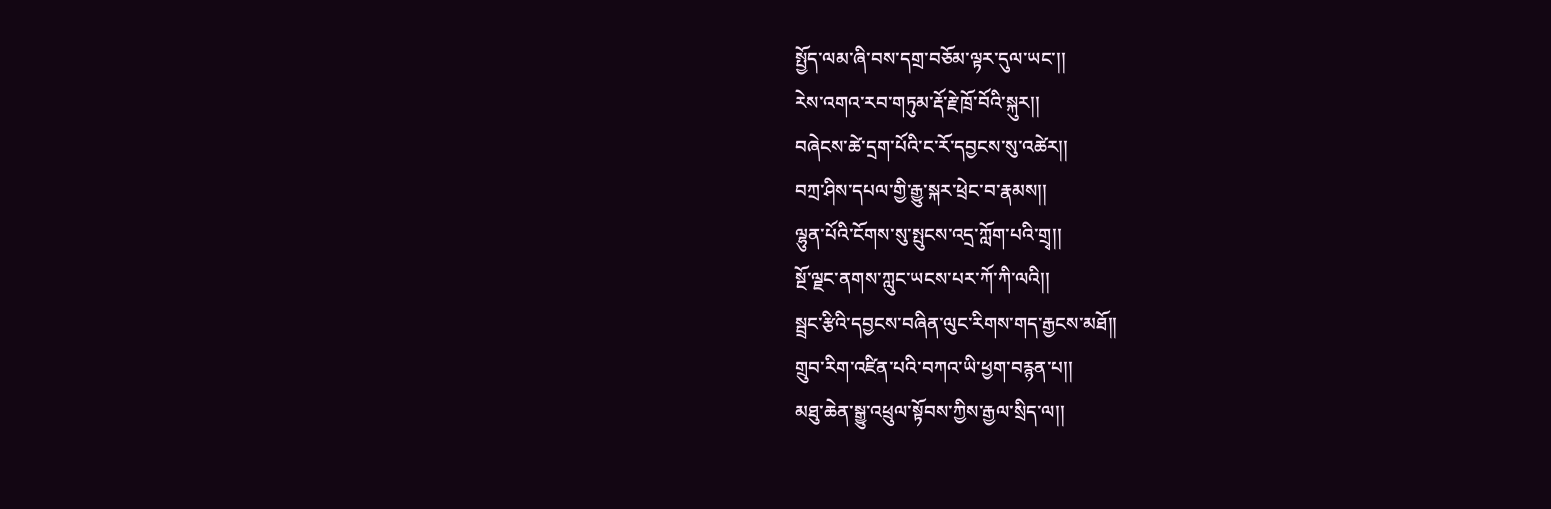སྤྱོད་ལམ་ཞི་བས་དགྲ་བཅོམ་ལྟར་དུལ་ཡང་།།
རེས་འགའ་རབ་གཏུམ་རྡོ་རྗེ་ཁྲོ་བོའི་སྐུར།།
བཞེངས་ཚེ་དྲག་པོའི་ང་རོ་དབྱངས་སུ་འཚེར།།
བཀྲ་ཤིས་དཔལ་གྱི་རྒྱུ་སྐར་ཕྲེང་བ་རྣམས།།
ལྷུན་པོའི་ངོགས་སུ་སྤུངས་འདྲ་ཀློག་པའི་གྲྭ།།
སྔོ་ལྗང་ནགས་ཀླུང་ཡངས་པར་ཀོ་ཀི་ལའི།།
སྦྲང་རྩིའི་དབྱངས་བཞིན་ལུང་རིགས་གད་རྒྱངས་མཐོ།།
གྲུབ་རིག་འཛིན་པའི་བཀའ་ཡི་ཕྱག་བརྙན་པ།།
མཐུ་ཆེན་སྒྱུ་འཕྲུལ་སྟོབས་ཀྱིས་རྒྱལ་སྲིད་ལ།།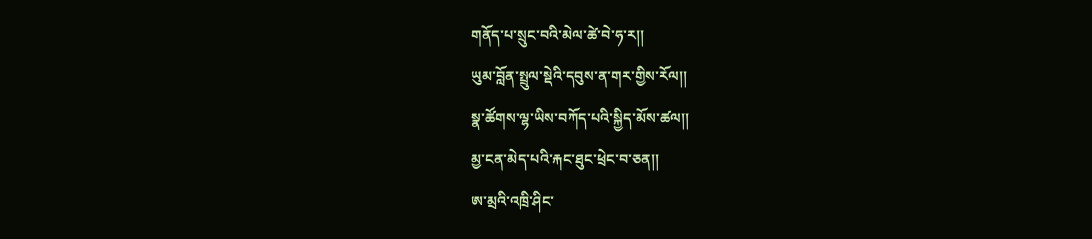གནོད་པ་སྲུང་བའི་མེལ་ཚེ་བེ་ཧ་ར།།
ཡུམ་བློན་སྤྲུལ་སྡེའི་དབུས་ན་གར་གྱིས་རོལ།།
སྣ་ཚོགས་ལྷ་ཡིས་བཀོད་པའི་སྐྱིད་མོས་ཚལ།།
མྱ་ངན་མེད་པའི་རྐང་ཐུང་ཕྲེང་བ་ཅན།།
ཨ་མྲའི་འཁྲི་ཤིང་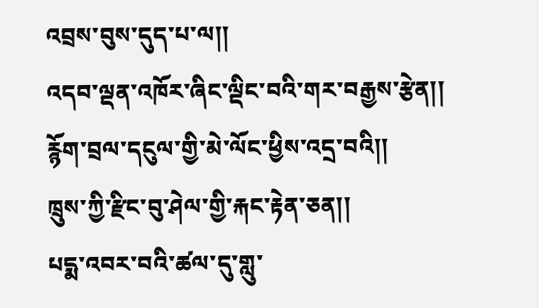འབྲས་བུས་དུད་པ་ལ།།
འདབ་ལྡན་འཁོར་ཞིང་ལྡིང་བའི་གར་བརྒྱས་རྩེན།།
རྙོག་བྲལ་དངུལ་གྱི་མེ་ལོང་ཕྱིས་འདྲ་བའི།།
ཁྲུས་ཀྱི་རྫིང་བུ་ཤེལ་གྱི་རྐང་རྟེན་ཅན།།
པདྨ་འབར་བའི་ཚལ་དུ་གླུ་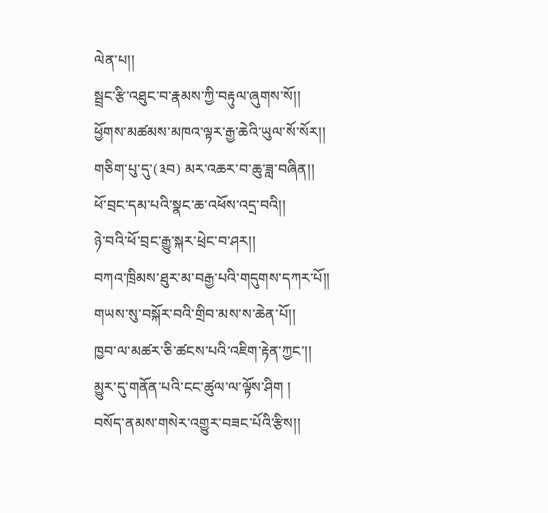ལེན་པ།།
སྦྲང་རྩི་འཐུང་བ་རྣམས་ཀྱི་བརྟུལ་ཞུགས་སོ།།
ཕྱོགས་མཚམས་མཁའ་ལྟར་རྒྱ་ཆེའི་ཡུལ་སོ་སོར།།
གཅིག་པུ་དུ་(༣བ) མར་འཆར་བ་ཆུ་ཟླ་བཞིན།།
ཕོ་བྲང་དམ་པའི་སྣང་ཆ་འཕོས་འདྲ་བའི།།
ཉེ་བའི་ཕོ་བྲང་རྒྱུ་སྐར་ཕྲེང་བ་ཤར།།
བཀའ་ཁྲིམས་ཐུར་མ་བརྒྱ་པའི་གདུགས་དཀར་པོ།།
གཡས་སུ་བསྐོར་བའི་གྲིབ་མས་ས་ཆེན་པོ།།
ཁྱབ་ལ་མཚར་ཅི་ཚངས་པའི་འཇིག་རྟེན་ཀྱང་།།
མྱུར་དུ་གནོན་པའི་ངང་ཚུལ་ལ་ལྟོས་ཤིག །
བསོད་ནམས་གསེར་འགྱུར་བཟང་པོའི་རྩིས།།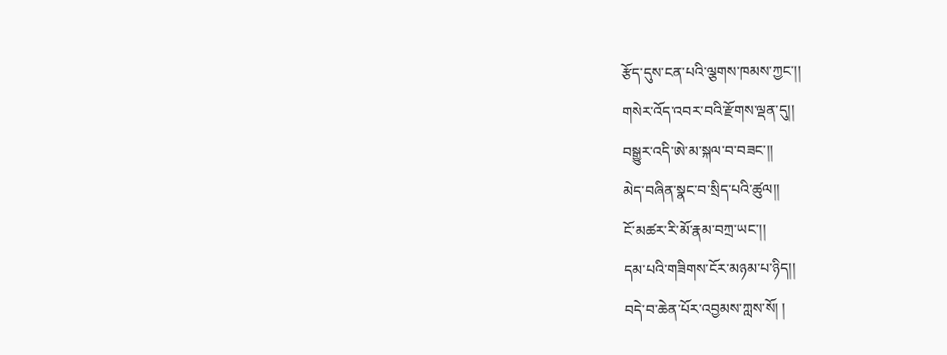རྩོད་དུས་ངན་པའི་ལྕགས་ཁམས་ཀྱང་།།
གསེར་འོད་འབར་བའི་རྫོགས་ལྡན་དུ།།
བསྒྱུར་འདི་ཨེ་མ་སྐལ་བ་བཟང་།།
མེད་བཞིན་སྣང་བ་སྲིད་པའི་ཚུལ།།
ངོ་མཚར་རི་མོ་རྣམ་བཀྲ་ཡང་།།
དམ་པའི་གཟིགས་ངོར་མཉམ་པ་ཉིད།།
བདེ་བ་ཆེན་པོར་འབྱམས་ཀླས་སོ། །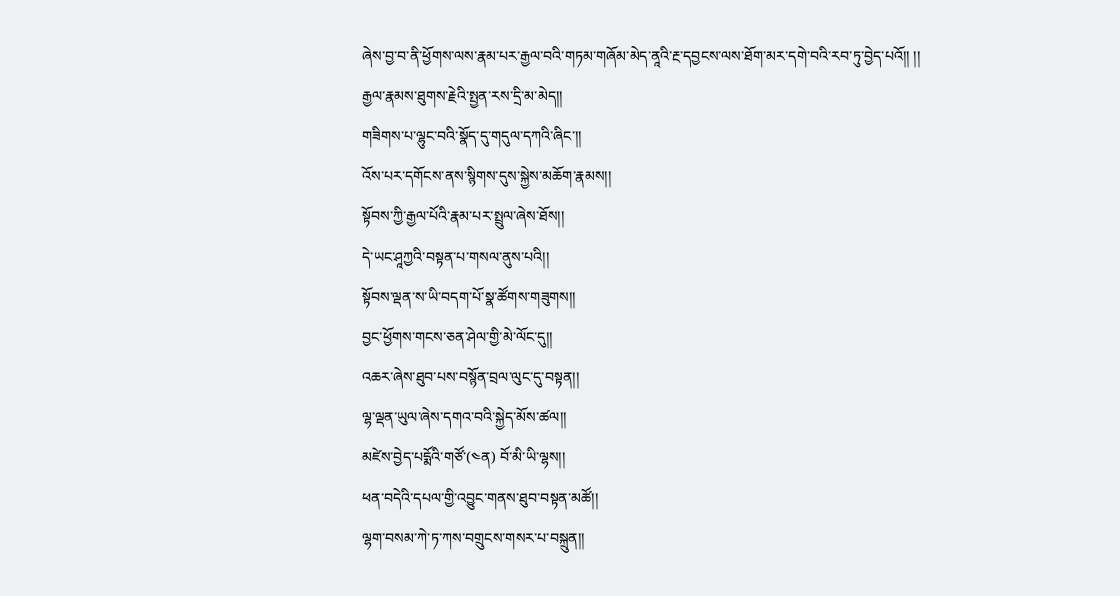ཞེས་བྱ་བ་ནི་ཕྱོགས་ལས་རྣམ་པར་རྒྱལ་བའི་གཏམ་གཞོམ་མེད་ནཱའི་རྔ་དབྱངས་ལས་ཐོག་མར་དགེ་བའི་རབ་ཏུ་བྱེད་པའོ།། །།
རྒྱལ་རྣམས་ཐུགས་རྗེའི་སྤྱན་རས་དྲི་མ་མེད།།
གཟིགས་པ་ལྷུང་བའི་སྣོད་དུ་གདུལ་དཀའི་ཞིང་།།
འོས་པར་དགོངས་ནས་སྙིགས་དུས་སྐྱེས་མཆོག་རྣམས།།
སྟོབས་ཀྱི་རྒྱལ་པོའི་རྣམ་པར་སྤྲུལ་ཞེས་ཐོས།།
དེ་ཡང་ཤཱཀྱའི་བསྟན་པ་གསལ་ནུས་པའི།།
སྟོབས་ལྡན་ས་ཡི་བདག་པོ་སྣ་ཚོགས་གཟུགས།།
བྱང་ཕྱོགས་གངས་ཅན་ཤེལ་གྱི་མེ་ལོང་དུ།།
འཆར་ཞེས་ཐུབ་པས་བསྙོན་བྲལ་ལུང་དུ་བསྟན།།
ལྷ་ལྡན་ཡུལ་ཞེས་དགའ་བའི་སྐྱེད་མོས་ཚལ།།
མཛེས་བྱེད་པདྨོའི་གཙོ་(༤ན) བོ་མི་ཡི་ལྷས།།
ཕན་བདེའི་དཔལ་གྱི་འབྱུང་གནས་ཐུབ་བསྟན་མཚོ།།
ལྷག་བསམ་ཀེ་ཏ་ཀས་བགྲུངས་གསར་པ་བསྐྲུན།།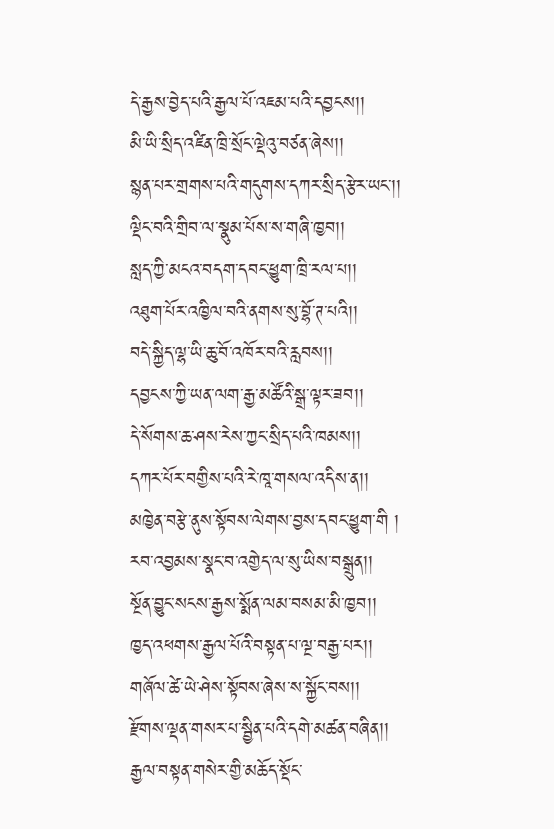དེ་རྒྱས་བྱེད་པའི་རྒྱལ་པོ་འཇམ་པའི་དབྱངས།།
མི་ཡི་སྲིད་འཛིན་ཁྲི་སྲོང་ལྡེའུ་བཙན་ཞེས།།
སྙན་པར་གྲགས་པའི་གདུགས་དཀར་སྲིད་རྩེར་ཡང་།།
ལྡིང་བའི་གྲིབ་ལ་སྣུམ་པོས་ས་གཞི་ཁྱབ།།
སླད་ཀྱི་མངའ་བདག་དབང་ཕྱུག་ཁྲི་རལ་པ།།
འཐུག་པོར་འཁྱིལ་བའི་ནགས་སུ་བྷོ་ཊ་པའི།།
བདེ་སྐྱིད་ལྷ་ཡི་ཆུ་བོ་འཁོར་བའི་རླབས།།
དབྱངས་ཀྱི་ཡན་ལག་རྒྱ་མཚོའི་སྒྲ་ལྟར་ཟབ།།
དེ་སོགས་ཆ་ཤས་རེས་ཀྱང་སྲིད་པའི་ཁམས།།
དཀར་པོར་བགྱིས་པའི་རེ་ཁཱ་གསལ་འདིས་ན།།
མཁྱེན་བརྩེ་ནུས་སྟོབས་ལེགས་བྱས་དབང་ཕྱུག་གི །
རབ་འབྱམས་སྣང་བ་འགྱེད་ལ་སུ་ཡིས་བསྒྲུན།།
སྔོན་བྱུང་སངས་རྒྱས་སྨོན་ལམ་བསམ་མི་ཁྱབ།།
ཁྱད་འཕགས་རྒྱལ་པོའི་བསྟན་པ་ལྔ་བརྒྱ་པར།།
གཞོལ་ཚེ་ཡེ་ཤེས་སྟོབས་ཞེས་ས་སྐྱོང་བས།།
རྫོགས་ལྡན་གསར་པ་སྦྱིན་པའི་དགེ་མཚན་བཞིན།།
རྒྱལ་བསྟན་གསེར་གྱི་མཆོད་སྡོང་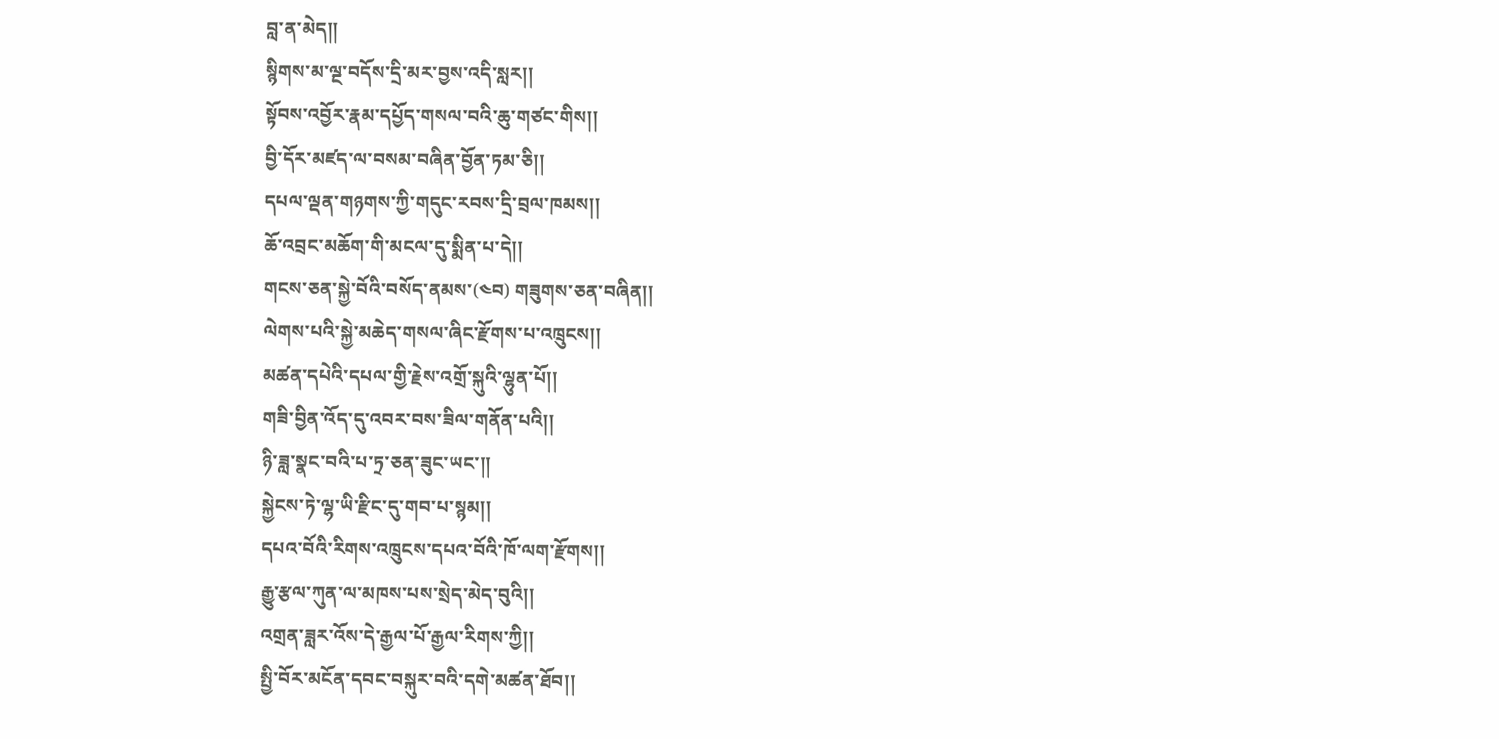བླ་ན་མེད།།
སྙིགས་མ་ལྔ་བདོས་དྲི་མར་བྱས་འདི་སླར།།
སྟོབས་འབྱོར་རྣམ་དཔྱོད་གསལ་བའི་ཆུ་གཙང་གིས།།
བྱི་དོར་མཛད་ལ་བསམ་བཞིན་བྱོན་ཏམ་ཅི།།
དཔལ་ལྡན་གཉགས་ཀྱི་གདུང་རབས་དྲི་བྲལ་ཁམས།།
ཆོ་འབྲང་མཆོག་གི་མངལ་དུ་སྨིན་པ་དེ།།
གངས་ཅན་སྐྱེ་བོའི་བསོད་ནམས་(༤བ) གཟུགས་ཅན་བཞིན།།
ལེགས་པའི་སྐྱེ་མཆེད་གསལ་ཞིང་རྫོགས་པ་འཁྲུངས།།
མཚན་དཔེའི་དཔལ་གྱི་རྗེས་འགྲོ་སྐུའི་ལྷུན་པོ།།
གཟི་བྱིན་འོད་དུ་འབར་བས་ཟིལ་གནོན་པའི།།
ཉི་ཟླ་སྣང་བའི་པ་ཏྲ་ཅན་ཟུང་ཡང་།།
སྐྱེངས་ཏེ་ལྷ་ཡི་རྫིང་དུ་གབ་པ་སྙམ།།
དཔའ་བོའི་རིགས་འཁྲུངས་དཔའ་བོའི་ཁོ་ལག་རྫོགས།།
རྒྱུ་རྩལ་ཀུན་ལ་མཁས་པས་སྲེད་མེད་བུའི།།
འགྲན་ཟླར་འོས་དེ་རྒྱལ་པོ་རྒྱལ་རིགས་ཀྱི།།
སྤྱི་བོར་མངོན་དབང་བསྐུར་བའི་དགེ་མཚན་ཐོབ།།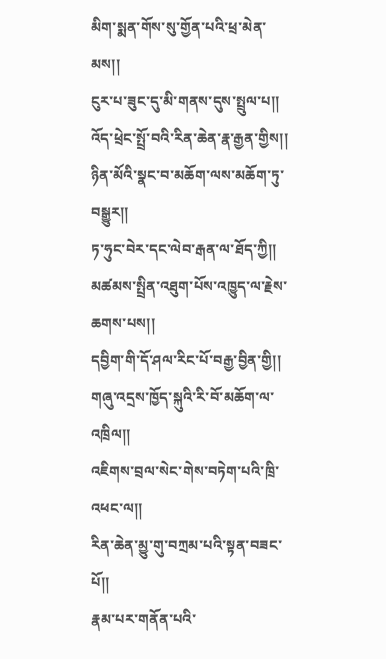མིག་སྨན་གོས་སུ་གྱོན་པའི་ཕྲ་མེན་མས།།
ངུར་པ་ཟུང་དུ་མི་གནས་དུས་སྤྲུལ་པ།།
འོད་ཕྲེང་སྤྲོ་བའི་རིན་ཆེན་རྣ་རྒྱན་གྱིས།།
ཉིན་མོའི་སྣང་བ་མཆོག་ལས་མཆོག་ཏུ་བསྒྱུར།།
ཏ་ཧུང་བེར་དང་ལེབ་རྒན་ལ་ཐོད་ཀྱི།།
མཚམས་སྤྲིན་འཐུག་པོས་འཁྱུད་ལ་རྗེས་ཆགས་པས།།
དབྱིག་གི་དོ་ཤལ་རིང་པོ་བརྒྱ་བྱིན་གྱི།།
གཞུ་འདྲས་ཁྱོད་སྐུའི་རི་བོ་མཆོག་ལ་འཁྲིལ།།
འཇིགས་བྲལ་སེང་གེས་བཏེག་པའི་ཁྲི་འཕང་ལ།།
རིན་ཆེན་མྱུ་གུ་བཀྲམ་པའི་སྟན་བཟང་པོ།།
རྣམ་པར་གནོན་པའི་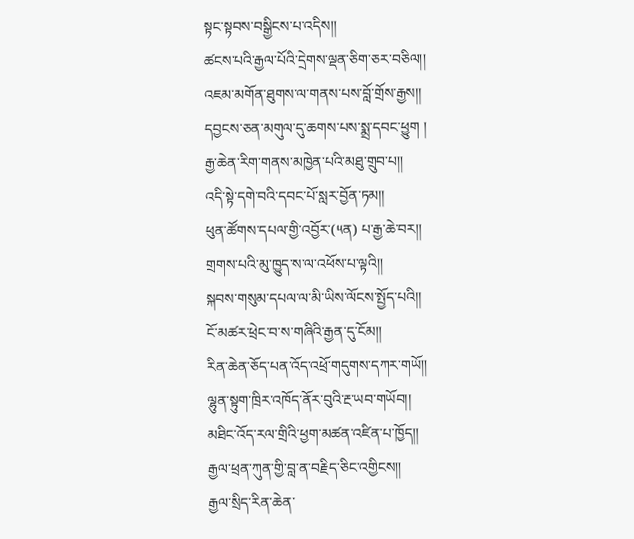སྟང་སྟབས་བསྒྱིངས་པ་འདིས།།
ཚངས་པའི་རྒྱལ་པོའི་དྲེགས་ལྡན་ཅིག་ཅར་བཅིལ།།
འཇམ་མགོན་ཐུགས་ལ་གནས་པས་བློ་གྲོས་རྒྱས།།
དབྱངས་ཅན་མགུལ་དུ་ཆགས་པས་སྨྲ་དབང་ཕྱུག །
རྒྱ་ཆེན་རིག་གནས་མཁྱེན་པའི་མཐུ་གྲུབ་པ།།
འདི་སྟེ་དགེ་བའི་དབང་པོ་སླར་བྱོན་ཏམ།།
ཕུན་ཚོགས་དཔལ་གྱི་འབྱོར་(༥ན) པ་རྒྱ་ཆེ་བར།།
གྲགས་པའི་མུ་ཁྱུད་ས་ལ་འཕོས་པ་ལྟའི།།
སྐབས་གསུམ་དཔལ་ལ་མི་ཡིས་ལོངས་སྤྱོད་པའི།།
ངོ་མཚར་ཕྲེང་བ་ས་གཞིའི་རྒྱན་དུ་ངོམ།།
རིན་ཆེན་ཅོད་པན་འོད་འཕྲོ་གདུགས་དཀར་གཡོ།།
ལྷུན་སྟུག་ཁྲིར་འཁོད་ནོར་བུའི་རྔ་ཡབ་གཡོབ།།
མཐིང་འོད་རལ་གྲིའི་ཕྱག་མཚན་འཛིན་པ་ཁྱོད།།
རྒྱལ་ཕྲན་ཀུན་གྱི་བླ་ན་བརྗིད་ཅིང་འགྱིངས།།
རྒྱལ་སྲིད་རིན་ཆེན་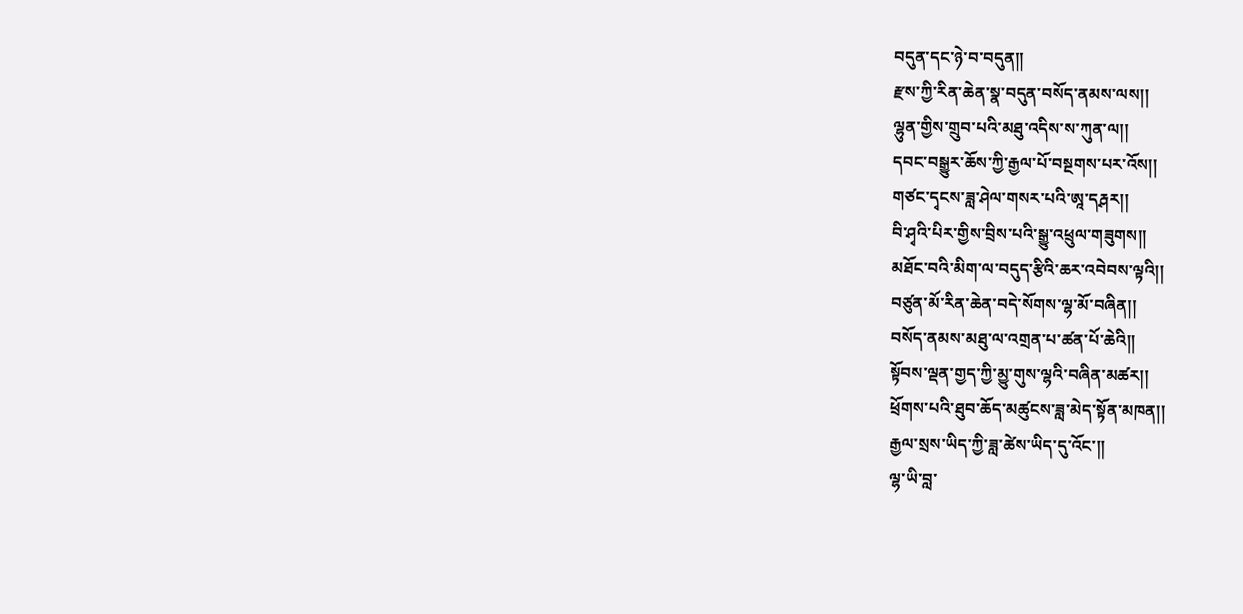བདུན་དང་ཉེ་བ་བདུན།།
རྫས་ཀྱི་རིན་ཆེན་སྣ་བདུན་བསོད་ནམས་ལས།།
ལྷུན་གྱིས་གྲུབ་པའི་མཐུ་འདིས་ས་ཀུན་ལ།།
དབང་བསྒྱུར་ཆོས་ཀྱི་རྒྱལ་པོ་བསྔགས་པར་འོས།།
གཙང་དྭངས་ཟླ་ཤེལ་གསར་པའི་ཨཱ་དརྴར།།
བི་ཤྭའི་པིར་གྱིས་བྲིས་པའི་སྒྱུ་འཕྲུལ་གཟུགས།།
མཐོང་བའི་མིག་ལ་བདུད་རྩིའི་ཆར་འབེབས་ལྟའི།།
བཙུན་མོ་རིན་ཆེན་བདེ་སོགས་ལྷ་མོ་བཞིན།།
བསོད་ནམས་མཐུ་ལ་འགྲན་པ་ཚན་པོ་ཆེའི།།
སྟོབས་ལྡན་གྱད་ཀྱི་མྱུ་གུས་ལྷའི་བཞིན་མཚར།།
ཕྲོགས་པའི་ཐུབ་ཆོད་མཚུངས་ཟླ་མེད་སྟོན་མཁན།།
རྒྱལ་སྲས་ཡིད་ཀྱི་ཟླ་ཚེས་ཡིད་དུ་འོང་།།
ལྷ་ཡི་བླ་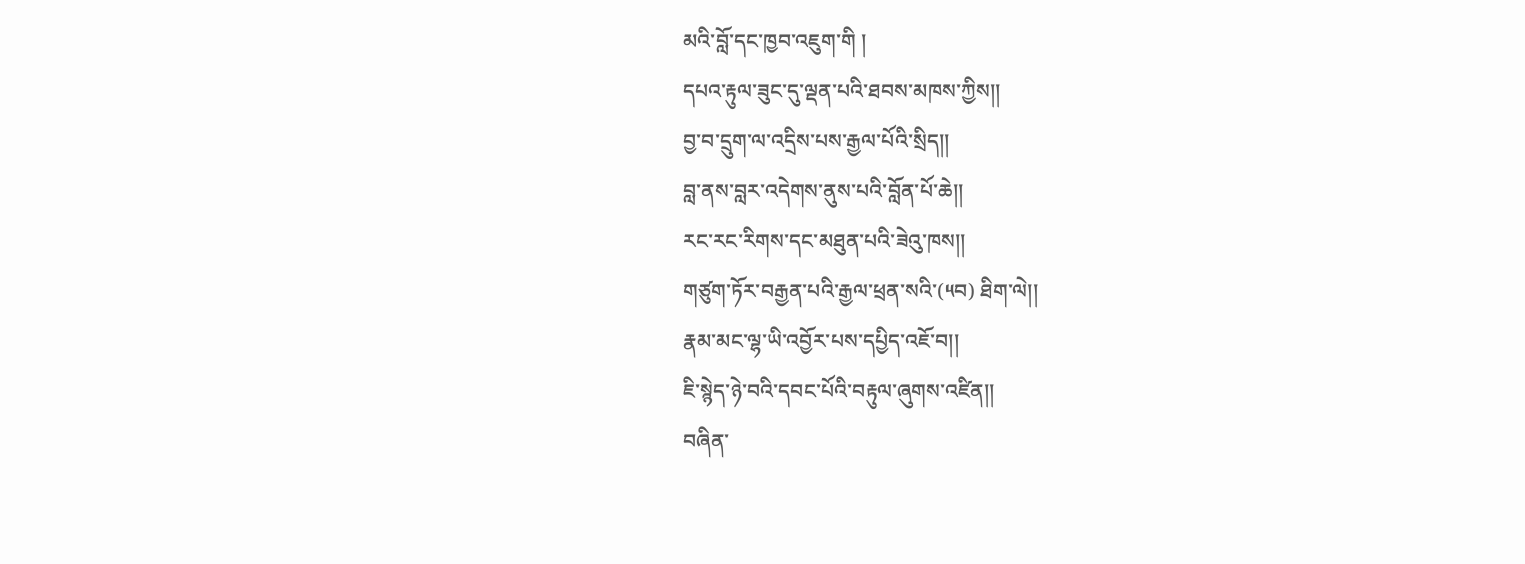མའི་བློ་དང་ཁྱབ་འཇུག་གི །
དཔའ་རྟུལ་ཟུང་དུ་ལྡན་པའི་ཐབས་མཁས་ཀྱིས།།
བྱ་བ་དྲུག་ལ་འདྲིས་པས་རྒྱལ་པོའི་སྲིད།།
བླ་ནས་བླར་འདེགས་ནུས་པའི་བློན་པོ་ཆེ།།
རང་རང་རིགས་དང་མཐུན་པའི་ཟེའུ་ཁས།།
གཙུག་ཏོར་བརྒྱན་པའི་རྒྱལ་ཕྲན་སའི་(༥བ) ཐིག་ལེ།།
རྣམ་མང་ལྷ་ཡི་འབྱོར་པས་དཔྱིད་འཇོ་བ།།
ཇི་སྙེད་ཉེ་བའི་དབང་པོའི་བརྟུལ་ཞུགས་འཛིན།།
བཞིན་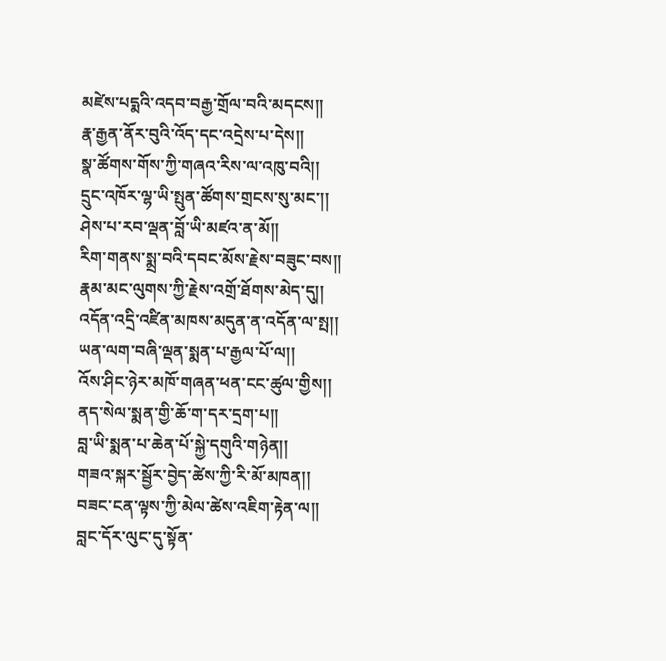མཛེས་པདྨའི་འདབ་བརྒྱ་གྲོལ་བའི་མདངས།།
རྣ་རྒྱན་ནོར་བུའི་འོད་དང་འདྲེས་པ་དེས།།
སྣ་ཚོགས་གོས་ཀྱི་གཞའ་རིས་ལ་འཁུ་བའི།།
དྲུང་འཁོར་ལྷ་ཡི་སྤུན་ཚོགས་གྲངས་སུ་མང་།།
ཤེས་པ་རབ་ལྡན་བློ་ཡི་མཛའ་ན་མོ།།
རིག་གནས་སྨྲ་བའི་དབང་མོས་རྗེས་བཟུང་བས།།
རྣམ་མང་ལུགས་ཀྱི་རྗེས་འགྲོ་ཐོགས་མེད་དུ།།
འདོན་འདྲི་འཛིན་མཁས་མདུན་ན་འདོན་ལ་སྤ།།
ཡན་ལག་བཞི་ལྡན་སྨན་པ་རྒྱལ་པོ་ལ།།
འོས་ཤིང་ཉེར་མཁོ་གཞན་ཕན་ངང་ཚུལ་གྱིས།།
ནད་སེལ་སྨན་གྱི་ཆོ་ག་དར་དྲག་པ།།
བླ་ཡི་སྨན་པ་ཆེན་པོ་སྐྱེ་དགུའི་གཉེན།།
གཟའ་སྐར་སྦྱོར་བྱེད་ཚེས་ཀྱི་རི་མོ་མཁན།།
བཟང་ངན་ལྟས་ཀྱི་མེལ་ཚེས་འཇིག་རྟེན་ལ།།
བླང་དོར་ལུང་དུ་སྟོན་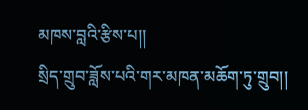མཁས་བླའི་རྩིས་པ།།
སྲིད་གྲུབ་ཟློས་པའི་གར་མཁན་མཆོག་ཏུ་གྲུབ།།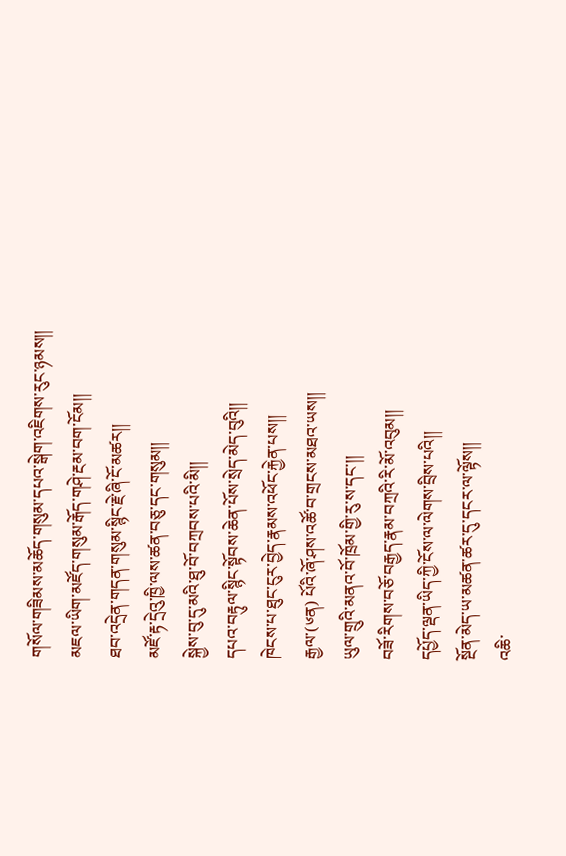གསོལ་གཟིམས་མཆོད་གསུམ་དཔའ་སྒེག་འཇིགས་རུང་ཉམས།།
མཇལ་ཡིག་མཛོད་གསུམ་རྒོད་གཤེ་རྔམ་བག་ངོམ།།
ཐབ་འདྲེན་གདན་གསུམ་སྙིང་རྗེ་ཞི་ངོ་མཚར།།
མཛོ་རྟ་དྲེའུ་ཁྱི་ལས་ཚན་བཅུ་དང་གསུམ།།
སྐྱེས་བུ་དུ་མའི་ཐུ་བོ་བཀྲབས་པའི་མི།།
དཔའ་བརྟུལ་སྙིང་སྟོབས་ཆེན་པོས་སྲེད་མེད་བུའི།།
ཁེངས་པ་ཐུང་ངུར་བྱེད་རྣམས་འཕོང་རྐྱེན་པས།།
རྒྱལ་(༦ན) པོའི་ཞོ་ཤས་འཚོ་བ་གྲངས་མཐའ་ཡས།།
ཡུལ་གྲུའི་མནའ་བོ་ཁྲོམ་གྱི་རུ་ས་དང་།།
བཟོ་རིགས་བཅོ་བརྒྱད་རྣམ་བཀྲའི་རི་མོ་འབུམ།།
དཔྱོད་ལྡན་ཡིད་ཀྱི་ངོས་ལ་ལེགས་བྲིས་པའི།།
སྔོན་མེད་ཡ་མཚན་ཚར་དུ་དངར་ལ་ལྟོས།།
འཆི་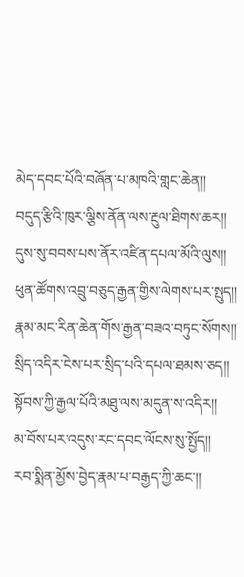མེད་དབང་པོའི་བཞོན་པ་མཁའི་གླང་ཆེན།།
བདུད་རྩིའི་ཁུར་ལྕིས་ནོན་ལས་རྔུལ་ཐིགས་ཆར།།
དུས་སུ་བབས་པས་ནོར་འཛིན་དཔལ་མོའི་ལུས།།
ཕུན་ཚོགས་འབྲུ་བཅུད་རྒྱན་གྱིས་ལེགས་པར་སྤུད།།
རྣམ་མང་རིན་ཆེན་གོས་རྒྱན་བཟའ་བཏུང་སོགས།།
སྲིད་འདིར་ངེས་པར་སྲིད་པའི་དཔལ་ཐམས་ཅད།།
སྟོབས་ཀྱི་རྒྱལ་པོའི་མཐུ་ལས་མདུན་ས་འདིར།།
མ་བོས་པར་འདུས་རང་དབང་ལོངས་སུ་སྤྱོད།།
རབ་སྨིན་མྱོས་བྱེད་རྣམ་པ་བརྒྱད་ཀྱི་ཆང་།།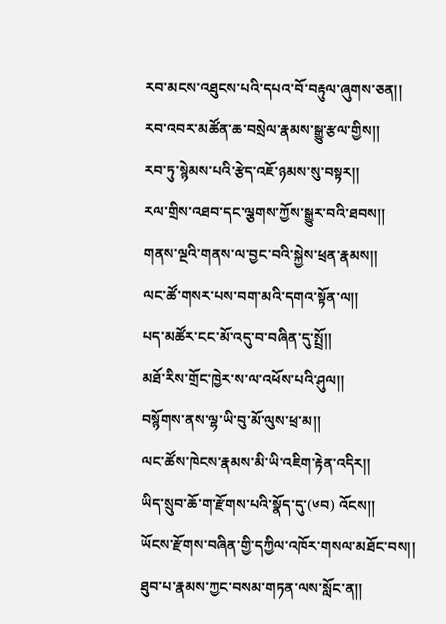རབ་མངས་འཐུངས་པའི་དཔའ་བོ་བརྟུལ་ཞུགས་ཅན།།
རབ་འབར་མཚོན་ཆ་བསྲེལ་རྣམས་སྒྱུ་རྩལ་གྱིས།།
རབ་ཏུ་སྙེམས་པའི་རྩེད་འཇོ་ཉམས་སུ་བསྟར།།
རལ་གྲིས་འཐབ་དང་ལྕགས་ཀྱོས་སྒྱུར་བའི་ཐབས།།
གནས་ལྔའི་གནས་ལ་བྱང་བའི་སྐྱེས་ཕྲན་རྣམས།།
ལང་ཚོ་གསར་པས་བག་མའི་དགའ་སྟོན་ལ།།
པད་མཚོར་ངང་མོ་འདུ་བ་བཞིན་དུ་སྤྲོ།།
མཐོ་རིས་གྲོང་ཁྱེར་ས་ལ་འཕོས་པའི་ཤུལ།།
བསྙོགས་ནས་ལྷ་ཡི་བུ་མོ་ལུས་ཕྲ་མ།།
ལང་ཚོས་ཁེངས་རྣམས་མི་ཡི་འཇིག་རྟེན་འདིར།།
ཡིད་སྲུབ་ཆོ་ག་རྫོགས་པའི་སྣོད་དུ་(༦བ) འོངས།།
ཡོངས་རྫོགས་བཞིན་གྱི་དཀྱིལ་འཁོར་གསལ་མཐོང་བས།།
ཐུབ་པ་རྣམས་ཀྱང་བསམ་གཏན་ལས་སློང་ན།།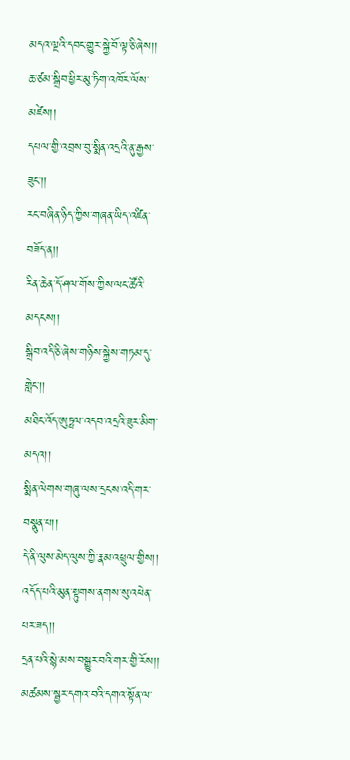མདའ་ལྔའི་དབང་གྱུར་སྐྱེ་བོ་ལྟ་ཅི་ཞེས།།
ཆ་ཙམ་སྒྲིབ་ཕྱིར་མུ་ཏིག་འཁོར་ལོས་མཛེས།།
དཔལ་གྱི་འབྲས་བུ་སྨིན་འདྲའི་ནུ་རྒྱས་ཟུང་།།
རང་བཞིན་ཉིད་ཀྱིས་གཞན་ཡིད་འཛིན་བཟོད་ན།།
རིན་ཆེན་དོ་ཤལ་གོས་ཀྱིས་ལང་ཚོའི་མདངས།།
སྒྲིབ་འདི་ཅི་ཞེས་གཉིས་སྐྱེས་གཏམ་དུ་གླེང་།།
མཐིང་འོད་ཨུཏྤལ་འདབ་འདྲའི་ཟུར་མིག་མདའ།།
སྨིན་ལེགས་གཞུ་ལས་དྲངས་འདི་གར་བསྣུན་པ།།
དེ་ནི་ལུས་མེད་ལུས་ཀྱི་རྣམ་འཕྲུལ་གྱིས།།
འདོད་པའི་མུན་སྟུགས་ནགས་སུ་འཕེན་པར་ཟད།།
དྲན་པའི་སྙེ་མས་བསྒྱུར་བའི་གར་གྱི་རོས།།
མཚམས་སྦྱར་དགའ་བའི་དགའ་སྟོན་ལ་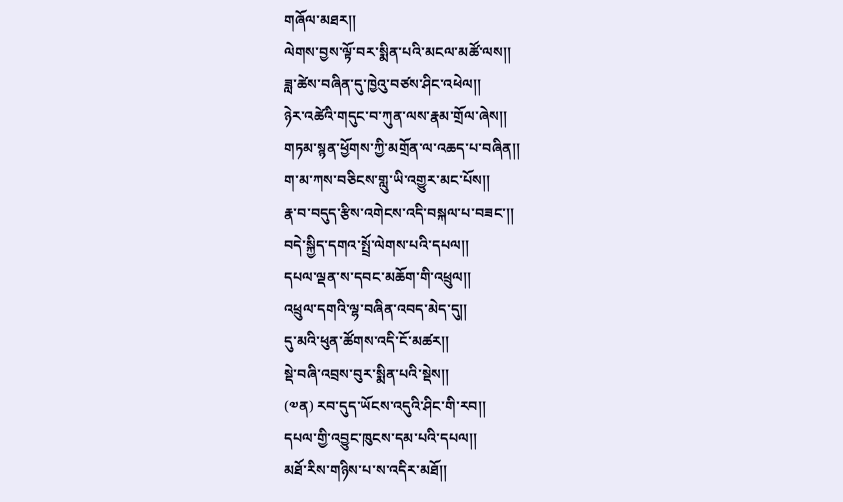གཞོལ་མཐར།།
ལེགས་བྱས་ལྟོ་བར་སྨིན་པའི་མངལ་མཚོ་ལས།།
ཟླ་ཚེས་བཞིན་དུ་ཁྱེའུ་བཙས་ཤིང་འཕེལ།།
ཉེར་འཚེའི་གདུང་བ་ཀུན་ལས་རྣམ་གྲོལ་ཞེས།།
གཏམ་སྙན་ཕྱོགས་ཀྱི་མགྲོན་ལ་འཆད་པ་བཞིན།།
ག་མ་ཀས་བཅིངས་གླུ་ཡི་འགྱུར་མང་པོས།།
རྣ་བ་བདུད་རྩིས་འགེངས་འདི་བསྐལ་པ་བཟང་།།
བདེ་སྐྱིད་དགའ་སྤྲོ་ལེགས་པའི་དཔལ།།
དཔལ་ལྡན་ས་དབང་མཆོག་གི་འཕྲུལ།།
འཕྲུལ་དགའི་ལྷ་བཞིན་འབད་མེད་དུ།།
དུ་མའི་ཕུན་ཚོགས་འདི་ངོ་མཚར།།
སྡེ་བཞི་འབྲས་བུར་སྨིན་པའི་སྡེས།།
(༧ན) རབ་དུད་ཡོངས་འདུའི་ཤིང་གི་རབ།།
དཔལ་གྱི་འབྱུང་ཁུངས་དམ་པའི་དཔལ།།
མཐོ་རིས་གཉིས་པ་ས་འདིར་མཐོ།།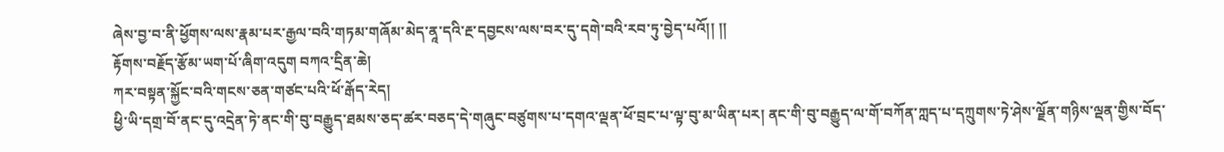ཞེས་བྱ་བ་ནི་ཕྱོགས་ལས་རྣམ་པར་རྒྱལ་བའི་གཏམ་གཞོམ་མེད་ནཱ་དའི་རྔ་དབྱངས་ལས་བར་དུ་དགེ་བའི་རབ་ཏུ་བྱེད་པའོ།། །།
རྟོགས་བརྗོད་རྩོམ་ཡག་པོ་ཞིག་འདུག བཀའ་དྲིན་ཆེ།
ཀར་བསྟན་སྐྱོང་བའི་གངས་ཅན་གཙང་པའི་ཕོ་རྒོད་རེད།
ཕྱི་ཡི་དགྲ་བོ་ནང་དུ་འདྲེན་ཏེ་ནང་གི་བུ་བརྒྱུད་ཐམས་ཅད་ཚར་བཅད་དེ་གཞུང་བཙུགས་པ་དགའ་ལྡན་ཕོ་བྲང་པ་ལྟ་བུ་མ་ཡིན་པར། ནང་གི་བུ་བརྒྱུད་ལ་གོ་བཀོན་ཀླད་པ་དཀྲུགས་ཏེ་ཤེས་ལྗོན་གཉིས་ལྡན་གྱིས་བོད་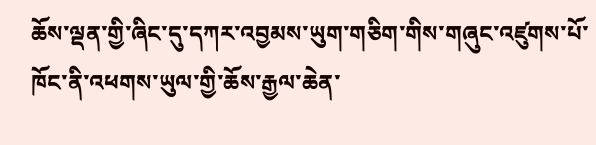ཆོས་ལྡན་གྱི་ཞིང་དུ་དཀར་འབྱམས་ཡུག་གཅིག་གིས་གཞུང་འཛུགས་པོ་ཁོང་ནི་འཕགས་ཡུལ་གྱི་ཆོས་རྒྱལ་ཆེན་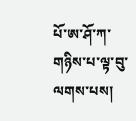པོ་ཨ་ཤོ་ཀ་གཉིས་པ་ལྟ་བུ་ལགས་པས།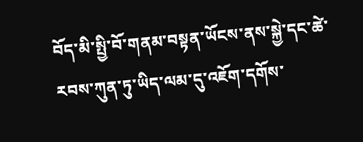བོད་མི་སྤྱི་བོ་གནམ་བསྟན་ཡོངས་ནས་སྐྱེ་དང་ཚེ་རབས་ཀུན་ཏུ་ཡིད་ལམ་དུ་འཇོག་དགོས་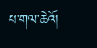པ་གལ་ཆེའོ།